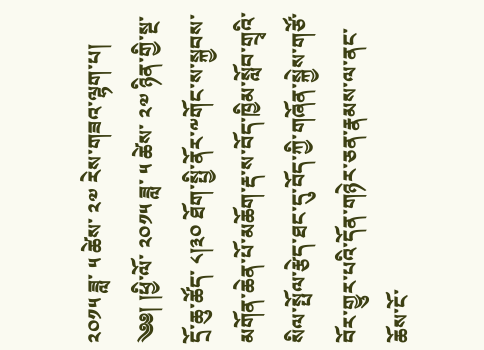༢༠༡༥ ཟླ་ ༥ ཚེས་ ༢༧ རེས་གཟའ་ལྷག་པ།
༄༅། །ཕྱི་ལོ་ ༢༠༡༥ ཟླ་ ༥ ཚེས་ ༢༧ ཉིན་གྱི་སྔ་དྲོ་ཆུ་ཚོད་ ༨།༣༠ ཐོག་སྤྱི་ནོར་༸གོང་ས་སྐྱབས་མགོན་ཆེན་པོ་མཆོག་རྡ་ས་བོད་ཁྱིམ་སློབ་གྲྭའི་སིལ་སྤོལ་རྩེད་ཐང་དུ་བོད་ཀྱི་གཞོན་སྐྱེས་གཙོ་བོར་གྱུར་པའི་དོན་གཉེར་ཅན་རྣམས་ལ་ནང་ཆོས་ངོ་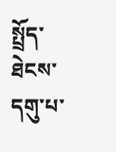སྤྲོད་ཐེངས་དགུ་པ་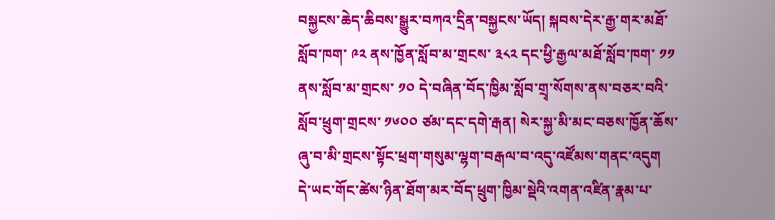བསྐྱངས་ཆེད་ཆིབས་སྒྱུར་བཀའ་དྲིན་བསྐྱངས་ཡོད། སྐབས་དེར་རྒྱ་གར་མཐོ་སློབ་ཁག་ ༩༢ ནས་ཁྱོན་སློབ་མ་གྲངས་ ༣༨༢ དང་ཕྱི་རྒྱལ་མཐོ་སློབ་ཁག་ ༡༡ ནས་སློབ་མ་གྲངས་ ༡༠ དེ་བཞིན་བོད་ཁྱིམ་སློབ་གྲྭ་སོགས་ནས་བཅར་བའི་སློབ་ཕྲུག་གྲངས་ ༡༦༠༠ ཙམ་དང་དགེ་རྒན། སེར་སྐྱ་མི་མང་བཅས་ཁྱོན་ཆོས་ཞུ་བ་མི་གྲངས་སྟོང་ཕྲག་གསུམ་ལྷག་བརྒལ་བ་འདུ་འཛོམས་གནང་འདུག
དེ་ཡང་གོང་ཚེས་ཉིན་ཐོག་མར་བོད་ཕྲུག་ཁྱིམ་སྡེའི་འགན་འཛིན་རྣམ་པ་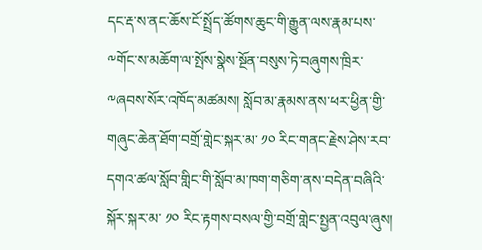དང་རྡ་ས་ནང་ཆོས་ངོ་སྤྲོད་ཚོགས་ཆུང་གི་རྒྱུན་ལས་རྣམ་པས་༸གོང་ས་མཆོག་ལ་སྤོས་སྣེས་སྔོན་བསུས་ཏེ་བཞུགས་ཁྲིར་༸ཞབས་སོར་འཁོད་མཚམས། སློབ་མ་རྣམས་ནས་ཕར་ཕྱིན་གྱི་གཞུང་ཆེན་ཐོག་བགྲོ་གླེང་སྐར་མ་ ༡༠ རིང་གནང་རྗེས་ཤེས་རབ་དགའ་ཚལ་སློབ་གླིང་གི་སློབ་མ་ཁག་གཅིག་ནས་བདེན་བཞིའི་སྐོར་སྐར་མ་ ༡༠ རིང་རྟགས་བསལ་གྱི་བགྲོ་གླེང་སྤྱན་འབུལ་ཞུས།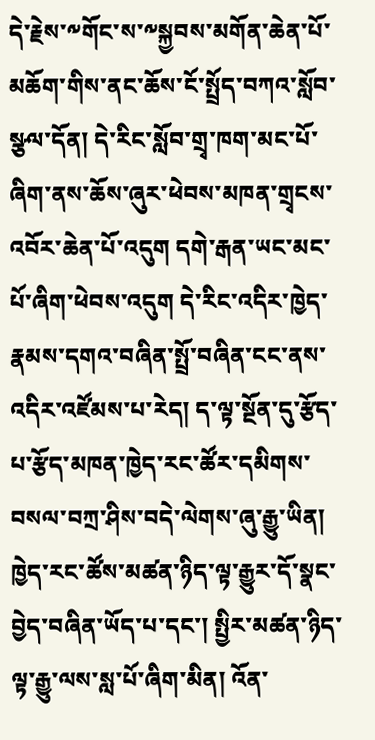དེ་རྗེས་༸གོང་ས་༸སྐྱབས་མགོན་ཆེན་པོ་མཆོག་གིས་ནང་ཆོས་ངོ་སྤྲོད་བཀའ་སློབ་སྩལ་དོན། དེ་རིང་སློབ་གྲྭ་ཁག་མང་པོ་ཞིག་ནས་ཆོས་ཞུར་ཕེབས་མཁན་གྲྭངས་འབོར་ཆེན་པོ་འདུག དགེ་རྒན་ཡང་མང་པོ་ཞིག་ཕེབས་འདུག དེ་རིང་འདིར་ཁྱེད་རྣམས་དགའ་བཞིན་སྤྲོ་བཞིན་ངང་ནས་འདིར་འཛོམས་པ་རེད། ད་ལྟ་སྔོན་དུ་རྩོད་པ་རྩོད་མཁན་ཁྱེད་རང་ཚོར་དམིགས་བསལ་བཀྲ་ཤིས་བདེ་ལེགས་ཞུ་རྒྱུ་ཡིན།
ཁྱེད་རང་ཚོས་མཚན་ཉིད་ལྟ་རྒྱུར་དོ་སྣང་བྱེད་བཞིན་ཡོད་པ་དང་། སྤྱིར་མཚན་ཉིད་ལྟ་རྒྱུ་ལས་སླ་པོ་ཞིག་མིན། འོན་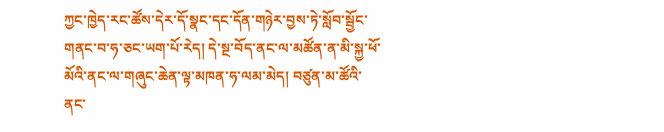ཀྱང་ཁྱེད་རང་ཚོས་དེར་དོ་སྣང་དང་དོན་གཉེར་བྱས་ཏེ་སློབ་སྦྱོང་གནང་བ་ཧ་ཅང་ཡག་པོ་རེད། དེ་སྔ་བོད་ནང་ལ་མཚོན་ན་མི་སྐྱ་ཕོ་མོའི་ནང་ལ་གཞུང་ཆེན་ལྟ་མཁན་ཧ་ལམ་མེད། བཙུན་མ་ཚོའི་ནང་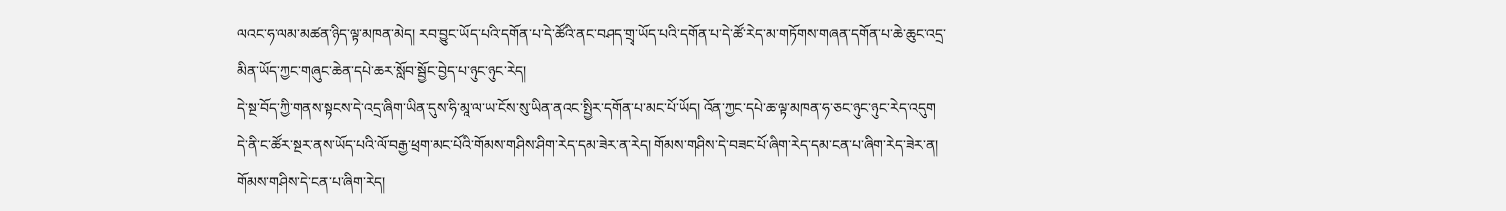ལའང་ཧ་ལམ་མཚན་ཉིད་ལྟ་མཁན་མེད། རབ་བྱུང་ཡོད་པའི་དགོན་པ་དེ་ཚོའི་ནང་བཤད་གྲྭ་ཡོད་པའི་དགོན་པ་དེ་ཚོ་རེད་མ་གཏོགས་གཞན་དགོན་པ་ཆེ་ཆུང་འདྲ་མིན་ཡོད་ཀྱང་གཞུང་ཆེན་དཔེ་ཆར་སློབ་སྦྱོང་བྱེད་པ་ཉུང་ཉུང་རེད།
དེ་སྔ་བོད་ཀྱི་གནས་སྟངས་དེ་འདྲ་ཞིག་ཡིན་དུས་ཧི་མཱ་ལ་ཡ་ངོས་སུ་ཡིན་ནའང་སྤྱིར་དགོན་པ་མང་པོ་ཡོད། འོན་ཀྱང་དཔེ་ཆ་ལྟ་མཁན་ཧ་ཅང་ཉུང་ཉུང་རེད་འདུག དེ་ནི་ང་ཚོར་སྔར་ནས་ཡོད་པའི་ལོ་བརྒྱ་ཕྲག་མང་པོའི་གོམས་གཤིས་ཤིག་རེད་དམ་ཟེར་ན་རེད། གོམས་གཤིས་དེ་བཟང་པོ་ཞིག་རེད་དམ་ངན་པ་ཞིག་རེད་ཟེར་ན། གོམས་གཤིས་དེ་ངན་པ་ཞིག་རེད།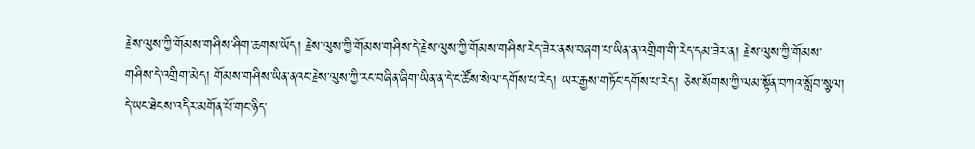རྗེས་ལུས་ཀྱི་གོམས་གཤིས་ཤིག་ཆགས་ཡོད། རྗེས་ལུས་ཀྱི་གོམས་གཤིས་དེ་རྗེས་ལུས་ཀྱི་གོམས་གཤིས་རེད་ཟེར་ནས་བཞག་པ་ཡིན་ན་འགྲིག་གི་རེད་དམ་ཟེར་ན། རྗེས་ལུས་ཀྱི་གོམས་གཤིས་དེ་འགྲིག་མེད། གོམས་གཤིས་ཡིན་ནའང་རྗེས་ལུས་ཀྱི་རང་བཞིན་ཞིག་ཡིན་ན་དེ་ང་ཚོས་སེལ་དགོས་པ་རེད། ཡར་རྒྱས་གཏོང་དགོས་པ་རེད། ཅེས་སོགས་ཀྱི་ལམ་སྟོན་བཀའ་སློབ་སྩལ། དེ་ཡང་ཐེངས་འདིར་མགོན་པོ་གང་ཉིད་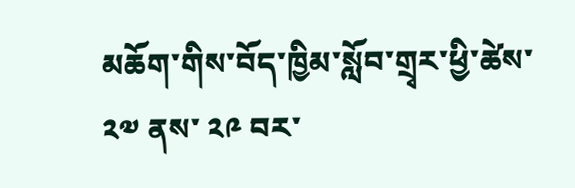མཆོག་གིས་བོད་ཁྱིམ་སློབ་གྲྭར་ཕྱི་ཚེས་ ༢༧ ནས་ ༢༩ བར་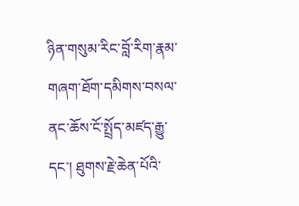ཉིན་གསུམ་རིང་བློ་རིག་རྣམ་གཞག་ཐོག་དམིགས་བསལ་ནང་ཆོས་ངོ་སྤྲོད་མཛད་རྒྱུ་དང་། ཐུགས་རྗེ་ཆེན་པོའི་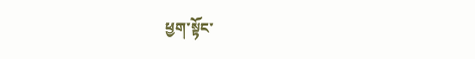ཕྱག་སྟོང་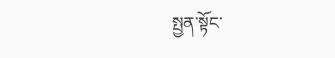སྤྱན་སྟོང་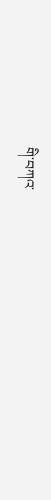གི་བཀའ་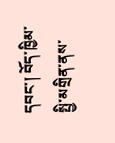དབང་། བོད་ཁྱིམ་སྤྱི་མགྲིན་ནས་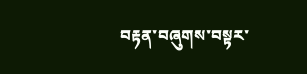བརྟན་བཞུགས་བསྟར་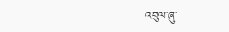འབུལ་ཞུ་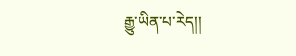རྒྱུ་ཡིན་པ་རེད།།